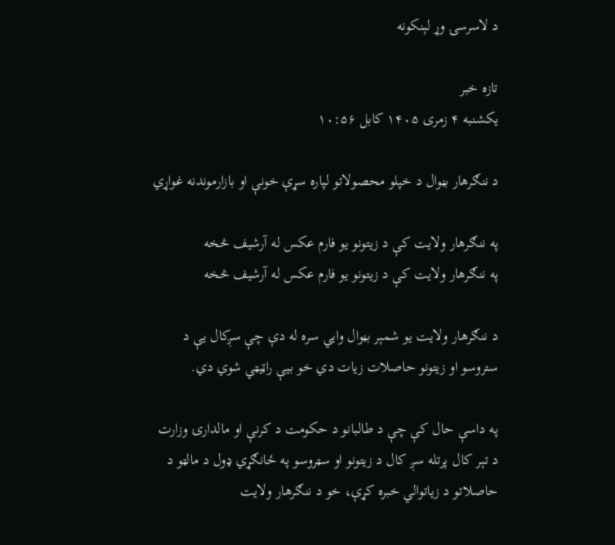د لاسرسۍ وړ لېنکونه

تازه خبر
یکشنبه ۴ زمری ۱۴۰۵ کابل ۱۰:۵۶

د ننګرهار بڼوال د خپلو محصولاتو لپاره سړې خونې او بازارموندنه غواړي

په ننګرهار ولایت کې د زیتونو یو فارم عکس له آرشیف څخه
په ننګرهار ولایت کې د زیتونو یو فارم عکس له آرشیف څخه

د ننګرهار ولایت یو شمېر بڼوال وايي سره له دې چې سږکال یې د ستروسو او زیتونو حاصلات زیات دي خو بیې راټیټي شوي دي.

په داسې حال کې چې د طالبانو د حکومت د کرنې او مالدارۍ وزارت د تېر کال پرتله سږ کال د زیتونو او سټروسو په ځانګړي ډول د مالټو د حاصلاتو د زیاتوالي خبره کړې، خو د ننګرهار ولایت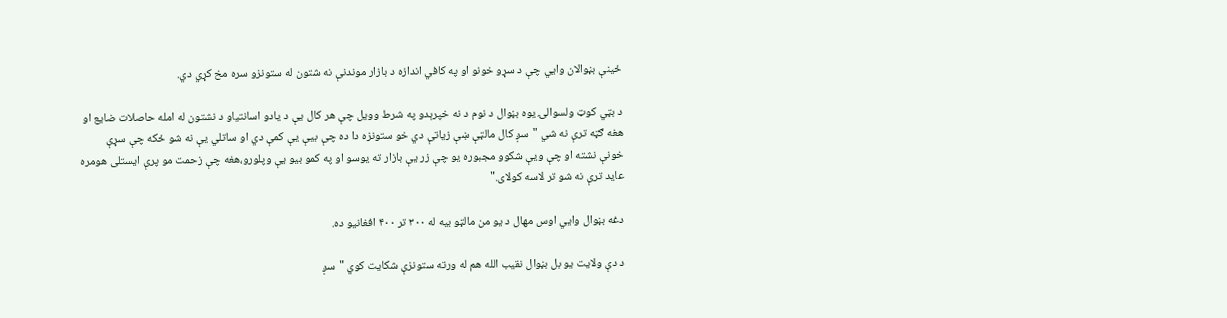ځینې بڼوالان وایي چې د سړو خونو او په کافي اندازه د بازار موندنې نه شتون له ستونزو سره مخ کړي دي.

د بټي کوټ ولسوالۍ یوه بڼوال د نوم د نه خپرېدو په شرط وویل چې هر کال یې د یادو اسانتیاو د نشتون له امله حاصلات ضایع او هغه ګټه ترې نه شي "سږ کال مالټې ښې زیاتې دي خو ستونزه دا ده چې بیې یې کمې دي او ساتلي یې نه شو ځکه چې سړې خونې نشته او چې ویې شکوو مجبوره یو چې زر یې بازار ته یوسو او په کمو بیو یې وپلورو،هغه چې زحمت مو پرې ایستلی هومره عاید ترې نه شو تر لاسه کولای."

دغه بڼوال وایي اوس مهال د یو من مالټو بیه له ۳۰۰ تر ۴۰۰ افغانیو ده.

د دې ولایت یو بل بڼوال نقیب الله هم له ورته ستونزې شکایت کوي "سږ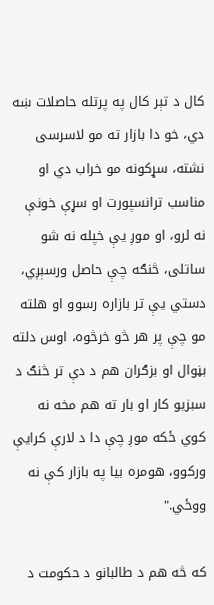کال د تېر کال په پرتله حاصلات ښه دي، خو دا بازار ته مو لاسرسی نشته، سړکونه مو خراب دي او مناسب ترانسپورت او سړې خونې نه لرو، او موږ یې خپله نه شو ساتلی، څنګه چې حاصل ورسېږي، دستي یې تر بازاره رسوو او هلته مو چې پر هر څو خرڅوه، اوس دلته بڼوال او بزګران هم د دې تر څنګ د سبزیو کار او بار ته هم مخه نه کوي ځکه موږ چې دا د لارې کرایې ورکوو، هومره بیا په بازار کې نه ووځي."

که څه هم د طالبانو د حکومت د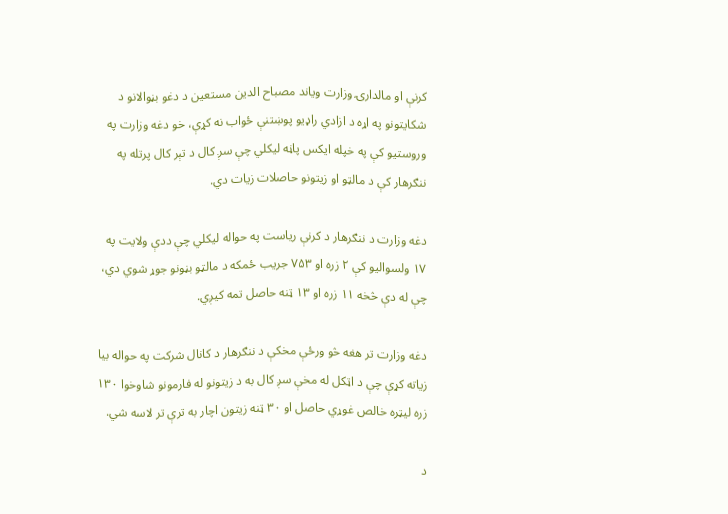کرنې او مالدارۍ وزارت ویاند مصباح الدین مستعین د دغو بڼوالانو د شکایتونو په اړه د ازادي راډیو پوښتنې ځواب نه کړې، خو دغه وزارت په وروستیو کې په خپله ایکس پاڼه لیکلي چې سږ کال د تېر کال پرتله په ننګرهار کې د مالټو او زیتونو حاصلات زیات دي.

دغه وزارت د ننګرهار د کرنې ریاست په حواله لیکلي چې ددې ولایت په ۱۷ ولسوالیو کې ۲ زره او ۷۵۳ جریب ځمکه د مالټو بڼونو جوړ شوي دي، چې له دې څخه ۱۱ زره او ۱۳ ټنه حاصل تمه کیږي.

دغه وزارت تر هغه څو ورځې مخکې د ننګرهار د کانال شرکت په حواله بیا زیاته کړې چې د اټکل له مخې سږ کال به د زیتونو له فارمونو شاوخوا ۱۳۰ زره لیټره خالص غوړي حاصل او ۳۰ ټنه زیتون اچار به ترې تر لاسه شي.

د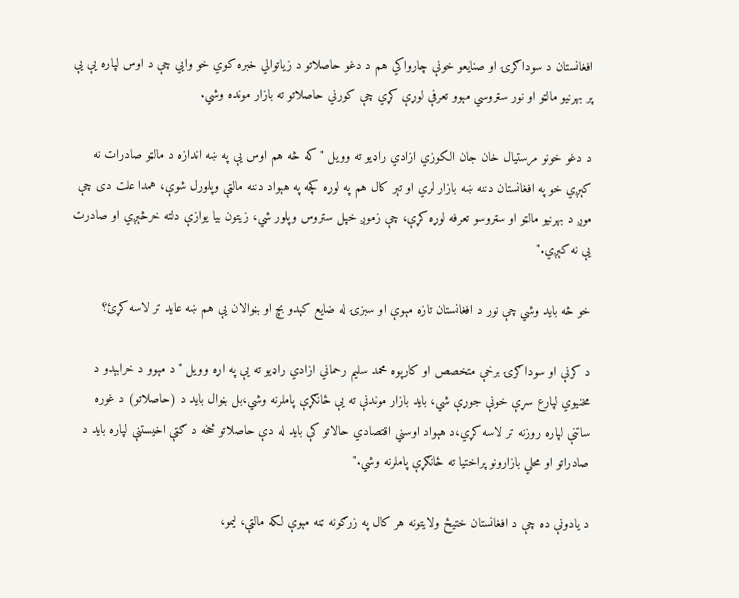افغانستان د سوداګرۍ او صنایعو خونې چارواکي هم د دغو حاصلاتو د زیاتوالي خبره کوي خو وایي چې د اوس لپاره یې یې پر بهرنیو مالټو او نور سټروسي مېوو تعرفې لوړې کړي چې کورني حاصلاتو ته بازار مونده وشي.

د دغو خونو مرستیال خان جان الکوزي ازادي راډیو ته وویل "که څه هم اوس یې په ښه اندازه د مالټو صادرات نه کېږي خو په افغانستان دننه ښه بازار لري او تېر کال هم په لوړه کچه په هېواد دننه مالټې وپلورل شوې، همدا علت دی چې موږ د بهرنیو مالټو او سټروسو تعرفه لوړه کړې، چې زموږ خپل ستروس وپلور شي، زیتون بیا یوازې دلته خرڅېږي او صادرت یې نه کېږي."

خو څه باید وشي چې نور د افغانستان تازه مېوې او سبزۍ له ضایع کېدو بچ او بڼوالان یې هم ښه عاید تر لاسه کړئ؟

د کرنې او سوداګرۍ برخې متخصص او کارپوه محمد سلیم رحماني ازادي راډیو ته یې په اړه وویل "د مېوو د خرابېدو د مخنیوي لپارع سړې خونې جوړې شي، باید بازار موندنې ته یې ځانګړې پاملرنه وشي،بل بڼوال باید د (حاصلاتو) د غوره ساتنې لپاره روزنه تر لاسه کړي،د هېواد اوسني اقتصادي حالاتو کې باید له دې حاصلاتو څخه د ګټې اخیستنې لپاره باید د صادراتو او محلي بازارونو پراختیا ته ځانګړې پاملرنه وشي."

د یادونې ده چې د افغانستان ختیځ ولایتونه هر کال په زرګونه ټنه مېوې لکه مالټې، لیمو،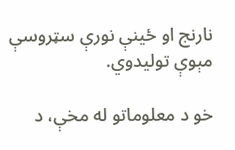نارنج او ځینې نورې سټروسې مېوې تولیدوي.

خو د معلوماتو له مخې، د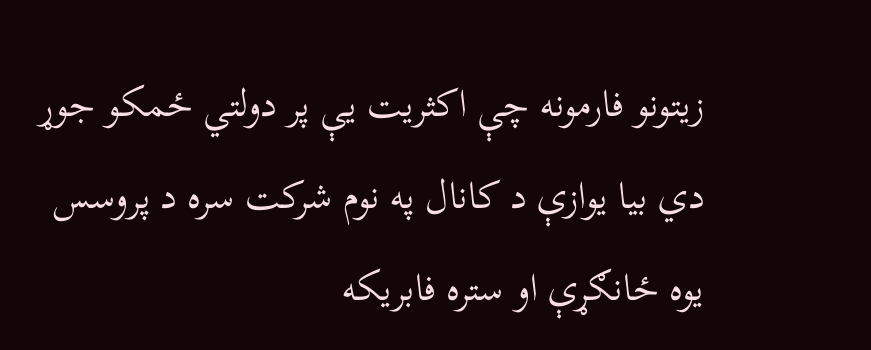زیتونو فارمونه چې اکثریت یې پر دولتي ځمکو جوړ دي بیا یوازې د کانال په نوم شرکت سره د پروسس یوه ځانګړې او ستره فابریکه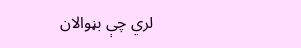لري چې بڼوالان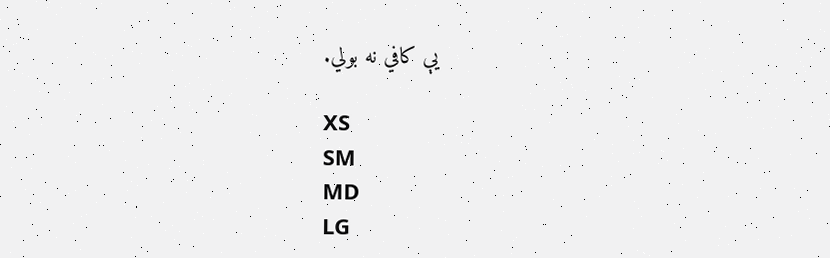یې کافي نه بولي.

XS
SM
MD
LG